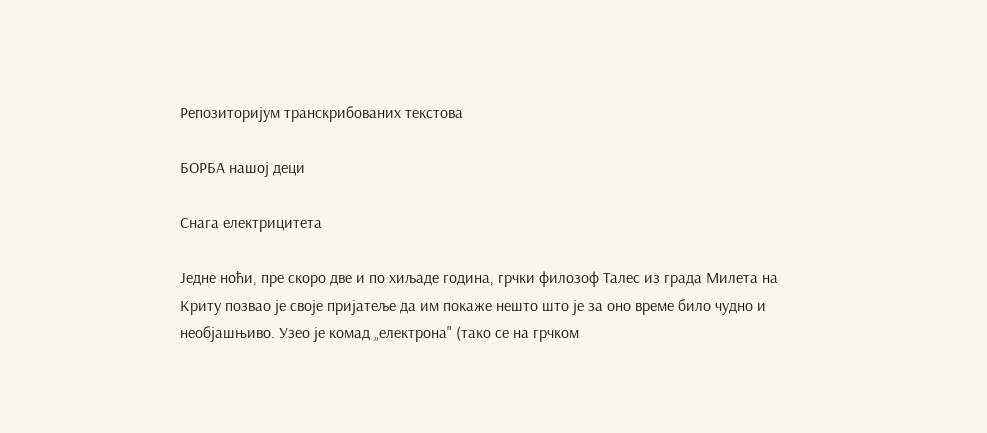Репозиторијум транскрибованих текстова

БОРБА нашој деци

Снага електрицитета

Једне ноћи, пре скоро две и по хиљаде година, грчки филозоф Талес из града Милета на Криту позвао је своје пријатеље да им покаже нешто што је за оно време било чудно и необјашњиво. Узео је комад „електрона" (тако се на грчком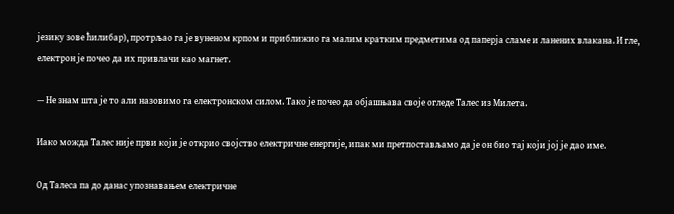језику зове ћилибар), протрљао га је вуненом крпом и приближио га малим кратким предметима од паперја сламе и ланених влакана. И гле, електрон је почео да их привлачи као магнет.

— Не знам шта је то али назовимо га електронском силом. Тако је почео да објашњава своје огледе Талес из Милета.

Иако можда Талес није први који је открио својство електричне енергије, ипак ми претпостављамо да је он био тај који јој је дао име.

Од Талеса па до данас упознавањем електричне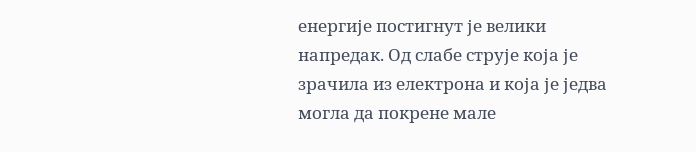енергије постигнут је велики напредак. Од слабе струје која је зрачила из електрона и која је једва могла да покрене мале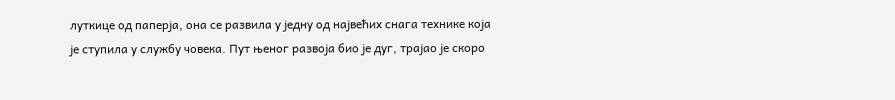луткице од паперја, она се развила у једну од највећих снага технике која је ступила у службу човека. Пут њеног развоја био је дуг, трајао је скоро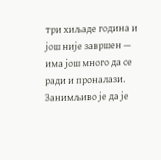три хиљаде година и још није завршен — има још много да се ради и проналази. Занимљиво је да је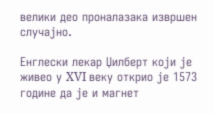велики део проналазака извршен случајно.

Енглески лекар Џилберт који је живео у XVI веку открио је 1573 године да је и магнет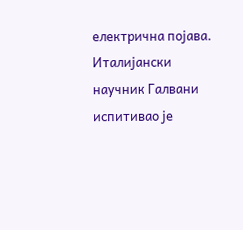електрична појава. Италијански научник Галвани испитивао је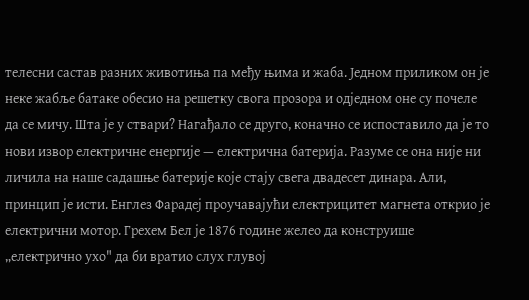телесни састав разних животиња па међу њима и жаба. Једном приликом он је неке жабље батаке обесио на решетку свога прозора и одједном оне су почеле да се мичу. Шта је у ствари? Нагађало се друго, коначно се испоставило да је то нови извор електричне енергије — електрична батерија. Разуме се она није ни личила на наше садашње батерије које стају свега двадесет динара. Али, принцип је исти. Енглез Фарадеј проучавајући електрицитет магнета открио је електрични мотор. Грехем Бел је 1876 године желео да конструише „електрично ухо" да би вратио слух глувој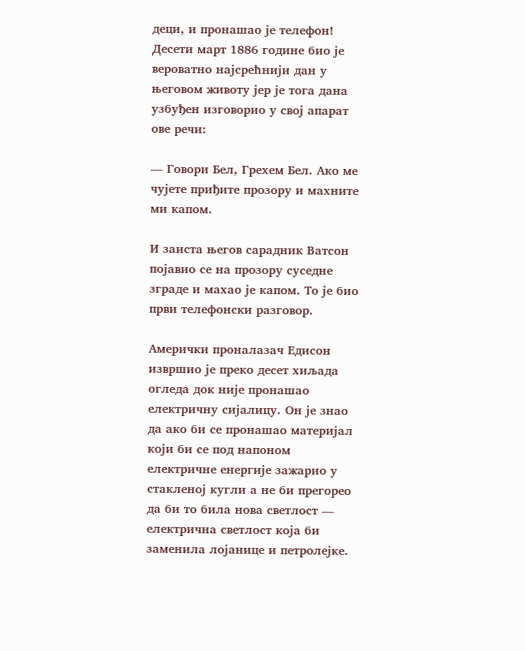деци, и пронашао је телефон! Десети март 1886 године био је вероватно најсрећнији дан у његовом животу јер је тога дана узбуђен изговорио у свој апарат ове речи:

— Говори Бел, Грехем Бел. Ако ме чујете приђите прозору и махните ми капом.

И заиста његов сарадник Ватсон појавио се на прозору суседне зграде и махао је капом. То је био први телефонски разговор.

Амерички проналазач Едисон извршио је преко десет хиљада огледа док није пронашао електричну сијалицу. Он је знао да ако би се пронашао материјал који би се под напоном електричне енергије зажарио у стакленој кугли а не би прегорео да би то била нова светлост — електрична светлост која би заменила лојанице и петролејке.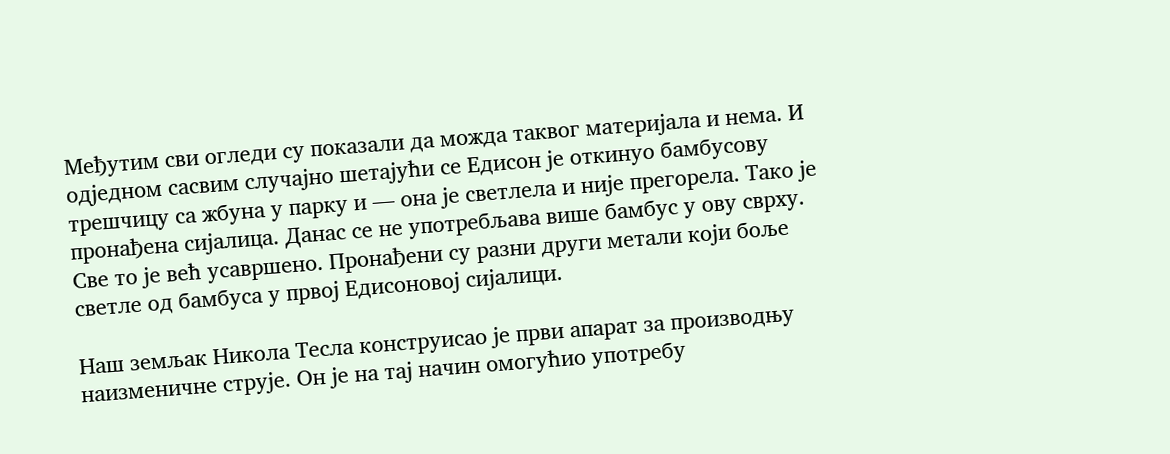Међутим сви огледи су показали да можда таквог материјала и нема. И одједном сасвим случајно шетајући се Едисон је откинуо бамбусову трешчицу са жбуна у парку и — она је светлела и није прегорела. Тако је пронађена сијалица. Данас се не употребљава више бамбус у ову сврху. Све то је већ усавршено. Пронађени су разни други метали који боље светле од бамбуса у првој Едисоновој сијалици.

Наш земљак Никола Тесла конструисао је први апарат за производњу наизменичне струје. Он је на тај начин омогућио употребу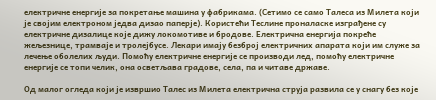електричне енергије за покретање машина у фабрикама. (Сетимо се само Талеса из Милета који је својим електроном једва дизао паперје). Користећи Теслине проналаске изграђене су електричне дизалице које дижу локомотиве и бродове. Електрична енергија покреће жељезнице, трамваје и тролејбусе. Лекари имају безброј електричних апарата који им служе за лечење оболелих људи. Помоћу електричне енергије се производи лед, помоћу електричне енергије се топи челик, она осветљава градове, села, па и читаве државе.

Од малог огледа који је извршио Талес из Милета електрична струја развила се у снагу без које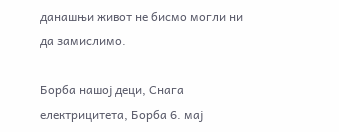данашњи живот не бисмо могли ни да замислимо.

Борба нашој деци, Снага електрицитета, Борба 6. мај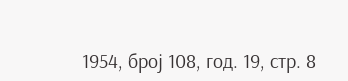1954, број 108, год. 19, стр. 8